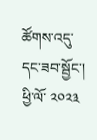ཚོགས་འདུ་དང་ཟབ་སྦྱོང་།
ཕྱི་ལོ་ ༢༠༢༣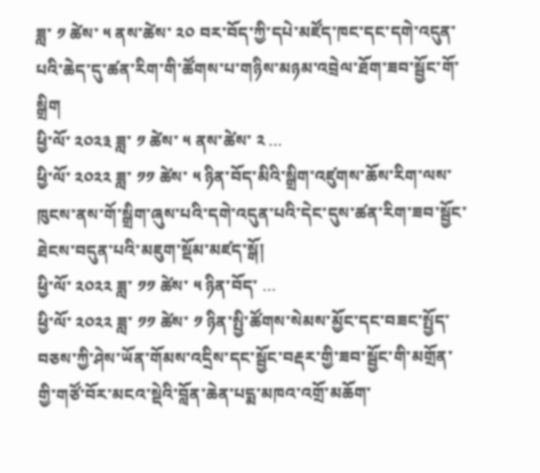ཟླ་ ༡ ཚེས་ ༥ ནས་ཚེས་ ༢༠ བར་བོད་ཀྱི་དཔེ་མཛོད་ཁང་དང་དགེ་འདུན་པའི་ཆེད་དུ་ཚན་རིག་གི་ཚོགས་པ་གཉིས་མཉམ་འབྲེལ་ཐོག་ཟབ་སྦྱོང་གོ་སྒྲིག
ཕྱི་ལོ་ ༢༠༢༣ ཟླ་ ༡ ཚེས་ ༥ ནས་ཚེས་ ༢ …
ཕྱི་ལོ་ ༢༠༢༢ ཟླ་ ༡༡ ཚེས་ ༥ ཉིན་བོད་མིའི་སྒྲིག་འཛུགས་ཆོས་རིག་ལས་ཁུངས་ནས་གོ་སྒྲིག་ཞུས་པའི་དགེ་འདུན་པའི་དེང་དུས་ཚན་རིག་ཟབ་སྦྱོང་ཐེངས་བདུན་པའི་མཇུག་སྡོམ་མཛད་སྒོ།
ཕྱི་ལོ་ ༢༠༢༢ ཟླ་ ༡༡ ཚེས་ ༥ ཉིན་བོད་ …
ཕྱི་ལོ་ ༢༠༢༢ ཟླ་ ༡༡ ཚེས་ ༡ ཉིན་སྤྱི་ཚོགས་སེམས་མྱོང་དང་བཟང་སྤྱོད་བཅས་ཀྱི་ཤེས་ཡོན་གོམས་འདྲིས་དང་སྦྱོང་བརྡར་གྱི་ཟབ་སྦྱོང་གི་མགྲོན་གྱི་གཙོ་བོར་མངའ་སྡེའི་བློན་ཆེན་པདྨ་མཁའ་འགྲོ་མཆོག་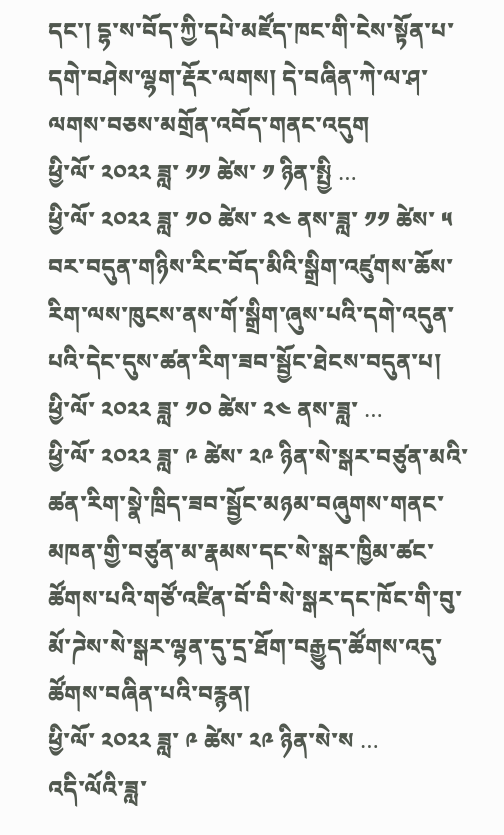དང་། དྷ་ས་བོད་ཀྱི་དཔེ་མཛོད་ཁང་གི་ངེས་སྟོན་པ་དགེ་བཤེས་ལྷག་རྡོར་ལགས། དེ་བཞིན་ཀེ་ལ་ཤ་ལགས་བཅས་མགྲོན་འབོད་གནང་འདུག
ཕྱི་ལོ་ ༢༠༢༢ ཟླ་ ༡༡ ཚེས་ ༡ ཉིན་སྤྱི …
ཕྱི་ལོ་ ༢༠༢༢ ཟླ་ ༡༠ ཚེས་ ༢༤ ནས་ཟླ་ ༡༡ ཚེས་ ༥ བར་བདུན་གཉིས་རིང་བོད་མིའི་སྒྲིག་འཛུགས་ཆོས་རིག་ལས་ཁུངས་ནས་གོ་སྒྲིག་ཞུས་པའི་དགེ་འདུན་པའི་དེང་དུས་ཚན་རིག་ཟབ་སྦྱོང་ཐེངས་བདུན་པ།
ཕྱི་ལོ་ ༢༠༢༢ ཟླ་ ༡༠ ཚེས་ ༢༤ ནས་ཟླ་ …
ཕྱི་ལོ་ ༢༠༢༢ ཟླ་ ༩ ཚེས་ ༢༩ ཉིན་སེ་སྒར་བཙུན་མའི་ཚན་རིག་སྣེ་ཁྲིད་ཟབ་སྦྱོང་མཉམ་བཞུགས་གནང་མཁན་གྱི་བཙུན་མ་རྣམས་དང་སེ་སྒར་ཁྱིམ་ཚང་ཚོགས་པའི་གཙོ་འཛིན་བོ་བི་སེ་སྒར་དང་ཁོང་གི་བུ་མོ་ཌེས་སེ་སྒར་ལྷན་དུ་དྲ་ཐོག་བརྒྱུད་ཚོགས་འདུ་ཚོགས་བཞིན་པའི་བརྙན།
ཕྱི་ལོ་ ༢༠༢༢ ཟླ་ ༩ ཚེས་ ༢༩ ཉིན་སེ་ས …
འདི་ལོའི་ཟླ་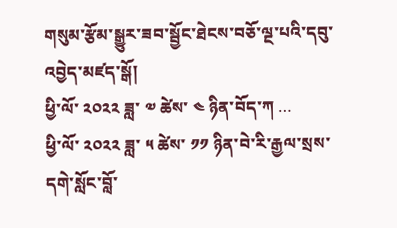གསུམ་རྩོམ་སྒྱུར་ཟབ་སྦྱོང་ཐེངས་བཅོ་ལྔ་པའི་དབུ་འབྱེད་མཛད་སྒོ།
ཕྱི་ལོ་ ༢༠༢༢ ཟླ་ ༧ ཚེས་ ༤ ཉིན་བོད་ཀ …
ཕྱི་ལོ་ ༢༠༢༢ ཟླ་ ༥ ཚེས་ ༡༡ ཉིན་བེ་རི་རྒྱལ་སྲས་དགེ་སློང་བློ་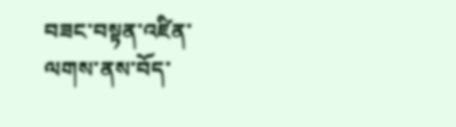བཟང་བསྟན་འཛིན་ལགས་ནས་བོད་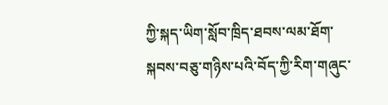ཀྱི་སྐད་ཡིག་སློབ་ཁྲིད་ཐབས་ལམ་ཐོག་སྐབས་བཅུ་གཉིས་པའི་བོད་ཀྱི་རིག་གཞུང་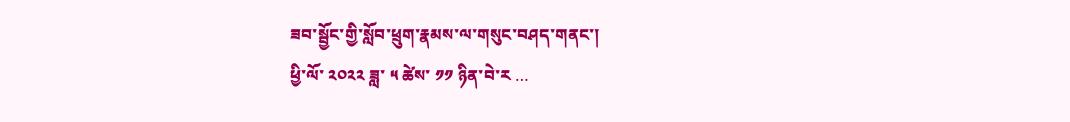ཟབ་སྦྱོང་གྱི་སློབ་ཕྲུག་རྣམས་ལ་གསུང་བཤད་གནང་།
ཕྱི་ལོ་ ༢༠༢༢ ཟླ་ ༥ ཚེས་ ༡༡ ཉིན་བེ་ར …